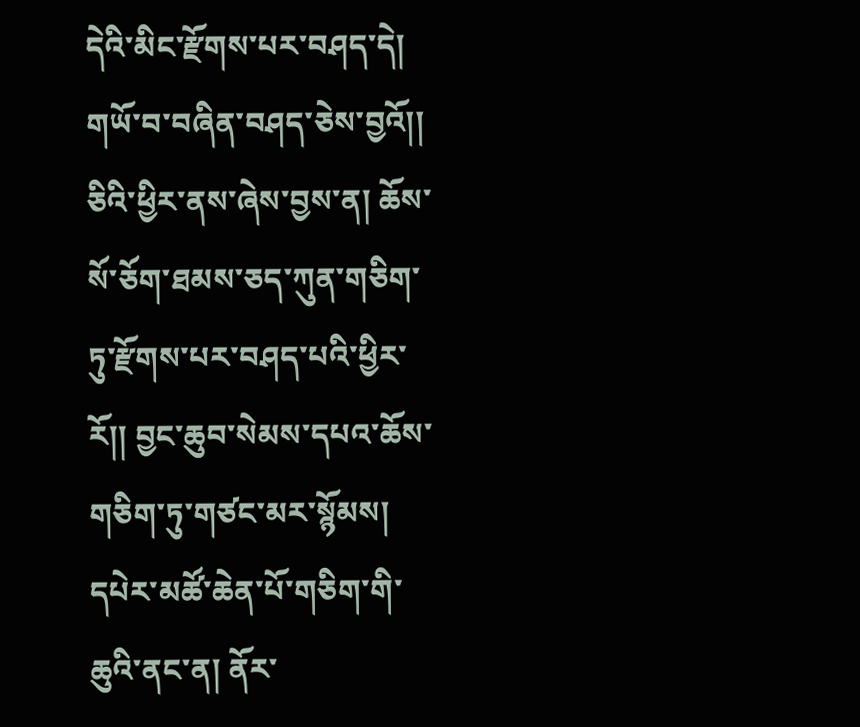དེའི་མིང་རྫོགས་པར་བཤད་དེ། གཡོ་བ་བཞིན་བཤད་ཅེས་བྱའོ།། ཅིའི་ཕྱིར་ནས་ཞེས་བྱས་ན། ཆོས་སོ་ཅོག་ཐམས་ཅད་ཀུན་གཅིག་ཏུ་རྫོགས་པར་བཤད་པའི་ཕྱིར་རོ།། བྱང་ཆུབ་སེམས་དཔའ་ཆོས་གཅིག་ཏུ་གཙང་མར་སྙོམས། དཔེར་མཚོ་ཆེན་པོ་གཅིག་གི་ཆུའི་ནང་ན། ནོར་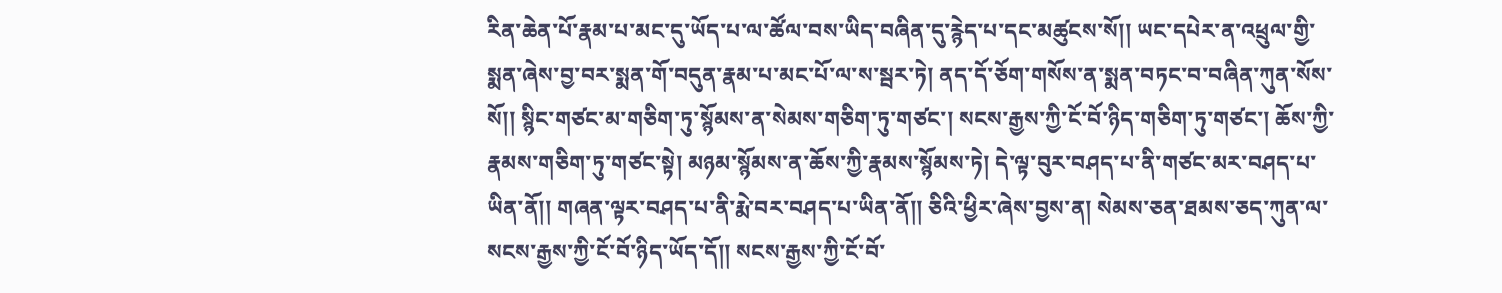རིན་ཆེན་པོ་རྣམ་པ་མང་དུ་ཡོད་པ་ལ་ཚོལ་བས་ཡིད་བཞིན་དུ་རྙེད་པ་དང་མཚུངས་སོ།། ཡང་དཔེར་ན་འཕྲུལ་གྱི་སྨན་ཞེས་བྱ་བར་སྨན་གོ་བདུན་རྣམ་པ་མང་པོ་ལ་ས་སྦར་ཏེ། ནད་དོ་ཅོག་གསོས་ན་སྨན་བཏང་བ་བཞིན་ཀུན་སོས་སོ།། སྙིང་གཙང་མ་གཅིག་ཏུ་སྙོམས་ན་སེམས་གཅིག་ཏུ་གཙང་། སངས་རྒྱས་ཀྱི་ངོ་བོ་ཉིད་གཅིག་ཏུ་གཙང་། ཆོས་ཀྱི་རྣམས་གཅིག་ཏུ་གཙང་སྟེ། མཉམ་སྙོམས་ན་ཆོས་ཀྱི་རྣམས་སྙོམས་ཏེ། དེ་ལྟ་བུར་བཤད་པ་ནི་གཙང་མར་བཤད་པ་ཡིན་ནོ།། གཞན་ལྟར་བཤད་པ་ནི་རྨེ་བར་བཤད་པ་ཡིན་ནོ།། ཅིའི་ཕྱིར་ཞེས་བྱས་ན། སེམས་ཅན་ཐམས་ཅད་ཀུན་ལ་སངས་རྒྱས་ཀྱི་ངོ་བོ་ཉིད་ཡོད་དོ།། སངས་རྒྱས་ཀྱི་ངོ་བོ་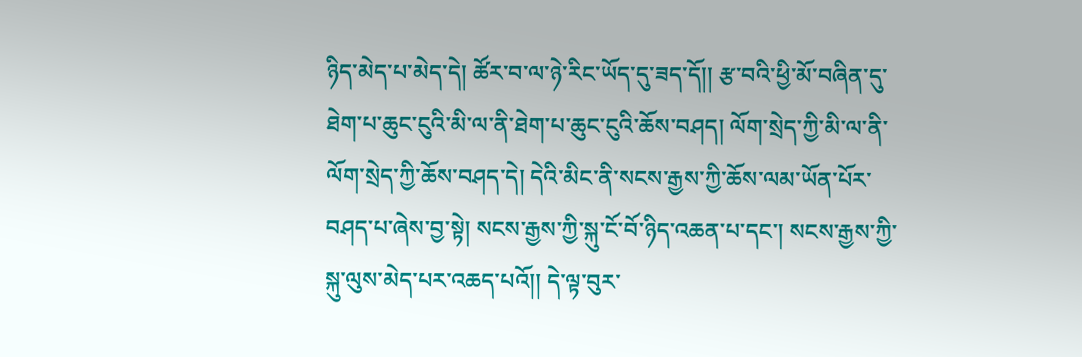ཉིད་མེད་པ་མེད་དེ། ཚོར་བ་ལ་ཉེ་རིང་ཡོད་དུ་ཟད་དོ།། རྩ་བའི་ཕྱི་མོ་བཞིན་དུ་ཐེག་པ་ཆུང་ངུའི་མི་ལ་ནི་ཐེག་པ་ཆུང་ངུའི་ཆོས་བཤད། ལོག་སྲེད་ཀྱི་མི་ལ་ནི་ལོག་སྲེད་ཀྱི་ཆོས་བཤད་དེ། དེའི་མིང་ནི་སངས་རྒྱས་ཀྱི་ཆོས་ལམ་ཡོན་པོར་བཤད་པ་ཞེས་བྱ་སྟེ། སངས་རྒྱས་ཀྱི་སྐུ་ངོ་བོ་ཉིད་འཆན་པ་དང་། སངས་རྒྱས་ཀྱི་སྐུ་ལུས་མེད་པར་འཆད་པའོ།། དེ་ལྟ་བུར་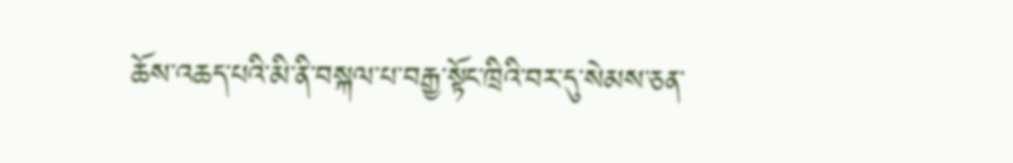ཆོས་འཆད་པའི་མི་ནི་བསྐལ་པ་བརྒྱ་སྟོང་ཁྲིའི་བར་དུ་སེམས་ཅན་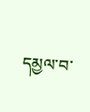དམྱལ་བ་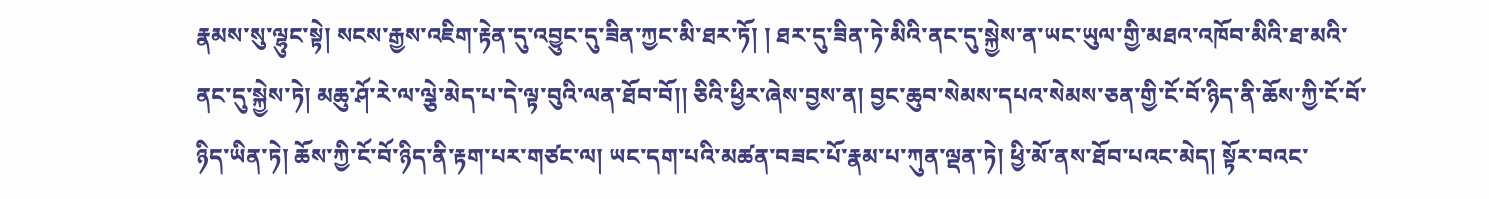རྣམས་སུ་ལྷུང་སྟེ། སངས་རྒྱས་འཇིག་རྟེན་དུ་འབྱུང་དུ་ཟིན་ཀྱང་མི་ཐར་ཏོ། ། ཐར་དུ་ཟིན་ཏེ་མིའི་ནང་དུ་སྐྱེས་ན་ཡང་ཡུལ་གྱི་མཐའ་འཁོབ་མིའི་ཐ་མའི་ནང་དུ་སྐྱེས་ཏེ། མཆུ་ཤོ་རེ་ལ་ལྕེ་མེད་པ་དེ་ལྟ་བུའི་ལན་ཐོབ་བོ།། ཅིའི་ཕྱིར་ཞེས་བྱས་ན། བྱང་ཆུབ་སེམས་དཔའ་སེམས་ཅན་གྱི་ངོ་བོ་ཉིད་ནི་ཆོས་ཀྱི་ངོ་བོ་ཉིད་ཡིན་ཏེ། ཆོས་ཀྱི་ངོ་བོ་ཉིད་ནི་རྟག་པར་གཙང་ལ། ཡང་དག་པའི་མཚན་བཟང་པོ་རྣམ་པ་ཀུན་ལྡན་ཏེ། ཕྱི་མོ་ནས་ཐོབ་པའང་མེད། སྟོར་བའང་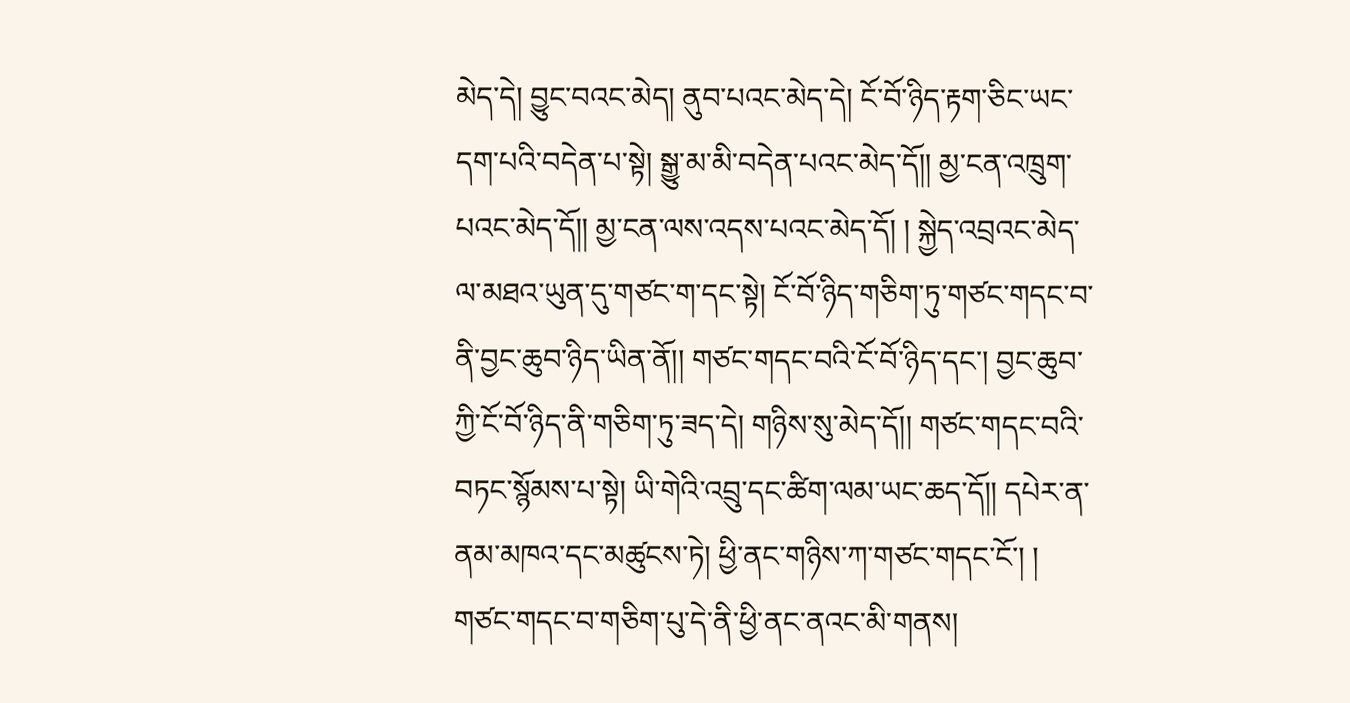མེད་དེ། བྱུང་བའང་མེད། ནུབ་པའང་མེད་དེ། ངོ་བོ་ཉིད་རྟག་ཅིང་ཡང་དག་པའི་བདེན་པ་སྟེ། སྒྱུ་མ་མི་བདེན་པའང་མེད་དོ།། མྱ་ངན་འཁྲུག་པའང་མེད་དོ།། མྱ་ངན་ལས་འདས་པའང་མེད་དོ། ། སྐྱེད་འབྲའང་མེད་ལ་མཐའ་ཡུན་དུ་གཙང་ག་དང་སྟེ། ངོ་བོ་ཉིད་གཅིག་ཏུ་གཙང་གདང་བ་ནི་བྱང་ཆུབ་ཉིད་ཡིན་ནོ།། གཙང་གདང་བའི་ངོ་བོ་ཉིད་དང་། བྱང་ཆུབ་ཀྱི་ངོ་བོ་ཉིད་ནི་གཅིག་ཏུ་ཟད་དེ། གཉིས་སུ་མེད་དོ།། གཙང་གདང་བའི་བཏང་སྙོམས་པ་སྟེ། ཡི་གེའི་འབྲུ་དང་ཚིག་ལམ་ཡང་ཆད་དོ།། དཔེར་ན་ནམ་མཁའ་དང་མཚུངས་ཏེ། ཕྱི་ནང་གཉིས་ཀ་གཙང་གདང་ངོ་། ། གཙང་གདང་བ་གཅིག་པུ་དེ་ནི་ཕྱི་ནང་ནའང་མི་གནས།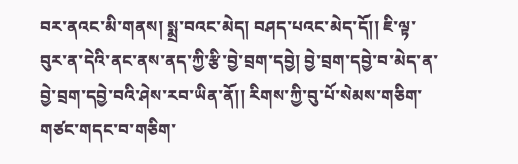བར་ནའང་མི་གནས། སྨྲ་བའང་མེད། བཤད་པའང་མེད་དོ།། ཇི་ལྟ་བུར་ན་དེའི་ནང་ནས་ནད་ཀྱི་རྩི་བྱེ་བྲག་དབྱེ། བྱེ་བྲག་དབྱེ་བ་མེད་ན་བྱེ་བྲག་དབྱེ་བའི་ཤེས་རབ་ཡིན་ནོ།། རིགས་ཀྱི་བུ་པོ་སེམས་གཅིག་གཙང་གདང་བ་གཅིག་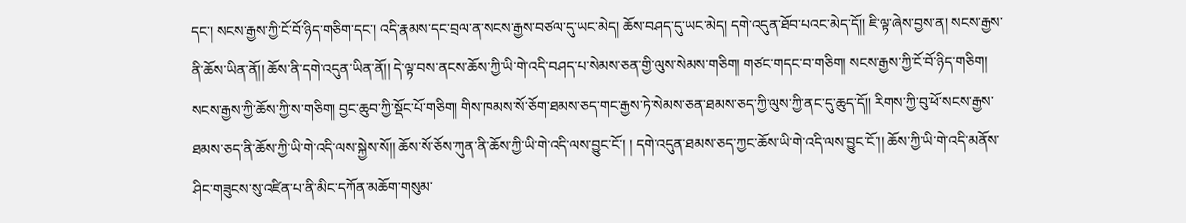དང་། སངས་རྒྱས་ཀྱི་ངོ་བོ་ཉིད་གཅིག་དང་། འདི་རྣམས་དང་བྲལ་ན་སངས་རྒྱས་བཙལ་དུ་ཡང་མེད། ཆོས་བཤད་དུ་ཡང་མེད། དགེ་འདུན་ཐོབ་པའང་མེད་དོ།། ཇི་ལྟ་ཞེས་བྱས་ན། སངས་རྒྱས་ནི་ཆོས་ཡིན་ནོ།། ཆོས་ནི་དགེ་འདུན་ཡིན་ནོ།། དེ་ལྟ་བས་ནངས་ཆོས་ཀྱི་ཡི་གེ་འདི་བཤད་པ་སེམས་ཅན་གྱི་ལུས་སེམས་གཅིག། གཙང་གདང་བ་གཅིག། སངས་རྒྱས་ཀྱི་ངོ་བོ་ཉིད་གཅིག། སངས་རྒྱས་ཀྱི་ཆོས་ཀྱི་ས་གཅིག། བྱང་ཆུབ་ཀྱི་སྡོང་པོ་གཅིག། གིས་ཁམས་སོ་ཅོག་ཐམས་ཅད་གང་རྒྱས་ཏེ་སེམས་ཅན་ཐམས་ཅད་ཀྱི་ལུས་ཀྱི་ནང་དུ་ཆུད་དོ།། རིགས་ཀྱི་བུ་ཕོ་སངས་རྒྱས་ཐམས་ཅད་ནི་ཆོས་ཀྱི་ཡི་གེ་འདི་ལས་སྐྱེས་སོ།། ཆོས་སོ་ཅོས་ཀུན་ནི་ཆོས་ཀྱི་ཡི་གེ་འདི་ལས་བྱུང་ངོ་། ། དགེ་འདུན་ཐམས་ཅད་ཀྱང་ཆོས་ཡི་གེ་འདི་ལས་བྱུང་ངོ་།། ཆོས་ཀྱི་ཡི་གེ་འདི་མནོས་ཤིང་གཟུངས་སུ་འཛིན་པ་ནི་མིང་དཀོན་མཆོག་གསུམ་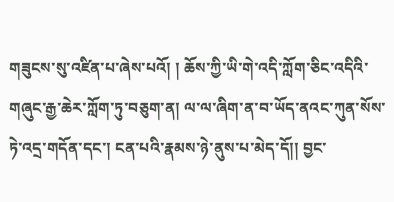གཟུངས་སུ་འཛིན་པ་ཞེས་པའོ། ། ཆོས་ཀྱི་ཡི་གེ་འདི་ཀློག་ཅིང་འདིའི་གཞུང་རྒྱ་ཆེར་ཀློག་ཏུ་བཅུག་ན། ལ་ལ་ཞིག་ན་བ་ཡོད་ནའང་ཀུན་སོས་ཏེ་འདྲ་གདོན་དང་། ངན་པའི་རྣམས་ཉེ་ནུས་པ་མེད་དོ།། བྱང་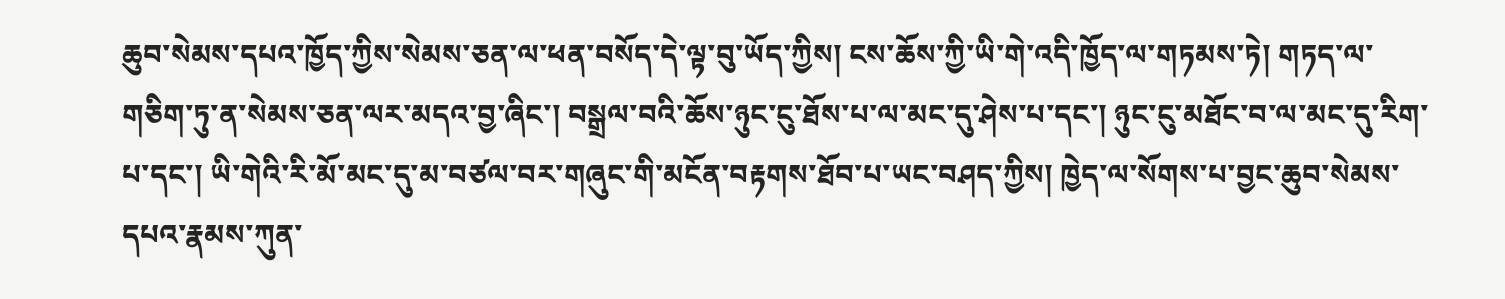ཆུབ་སེམས་དཔའ་ཁྱོད་ཀྱིས་སེམས་ཅན་ལ་ཕན་བསོད་དེ་ལྟ་བུ་ཡོད་ཀྱིས། ངས་ཆོས་ཀྱི་ཡི་གེ་འདི་ཁྱོད་ལ་གཏམས་ཏེ། གཏད་ལ་གཅིག་ཏུ་ན་སེམས་ཅན་ལར་མདའ་བྱ་ཞིང་། བསྒྲལ་བའི་ཆོས་ཉུང་ངུ་ཐོས་པ་ལ་མང་དུ་ཤེས་པ་དང་། ཉུང་ངུ་མཐོང་བ་ལ་མང་དུ་རིག་པ་དང་། ཡི་གེའི་རི་མོ་མང་དུ་མ་བཙལ་བར་གཞུང་གི་མངོན་བརྟགས་ཐོབ་པ་ཡང་བཤད་ཀྱིས། ཁྱེད་ལ་སོགས་པ་བྱང་ཆུབ་སེམས་དཔའ་རྣམས་ཀུན་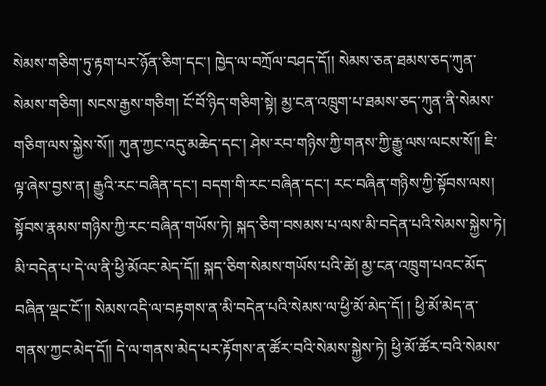སེམས་གཅིག་ཏུ་རྟག་པར་ཉོན་ཅིག་དང་། ཁྱེད་ལ་བཀྲོལ་བཤད་དོ།། སེམས་ཅན་ཐམས་ཅད་ཀུན་སེམས་གཅིག། སངས་རྒྱས་གཅིག། ངོ་བོ་ཉིད་གཅིག་སྟེ། མྱ་ངན་འཁྲུག་པ་ཐམས་ཅད་ཀུན་ནི་སེམས་གཅིག་ལས་སྐྱེས་སོ།། ཀུན་ཀྱང་འདུ་མཆེད་དང་། ཤེས་རབ་གཉིས་ཀྱི་གནས་ཀྱི་རྒྱུ་ལས་ལངས་སོ།། ཇི་ལྟ་ཞེས་བྱས་ན། རྒྱུའི་རང་བཞིན་དང་། བདག་གི་རང་བཞིན་དང་། རང་བཞིན་གཉིས་ཀྱི་སྟོབས་ལས། སྟོབས་རྣམས་གཉིས་ཀྱི་རང་བཞིན་གཡོས་ཏེ། སྐད་ཅིག་བསམས་པ་ལས་མི་བདེན་པའི་སེམས་སྐྱེས་ཏེ། མི་བདེན་པ་དེ་ལ་ནི་ཕྱི་མོའང་མེད་དོ།། སྐད་ཅིག་སེམས་གཡོས་པའི་ཚེ། མྱ་ངན་འཁྲུག་པའང་མོད་བཞིན་ལྡང་ངོ་།། སེམས་འདི་ལ་བརྟགས་ན་མི་བདེན་པའི་སེམས་ལ་ཕྱི་མོ་མེད་དོ། ། ཕྱི་མོ་མེད་ན་གནས་ཀྱང་མེད་དོ།། དེ་ལ་གནས་མེད་པར་རྟོགས་ན་ཚོར་བའི་སེམས་སྐྱེས་ཏེ། ཕྱི་མོ་ཚོར་བའི་སེམས་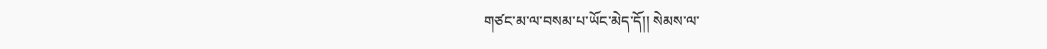གཙང་མ་ལ་བསམ་པ་ཡོང་མེད་དོ།། སེམས་ལ་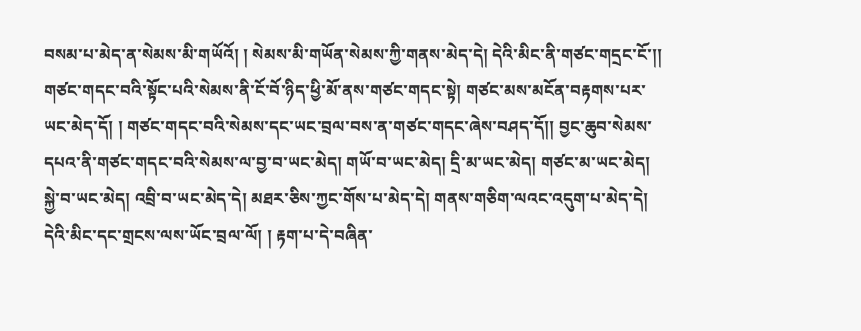བསམ་པ་མེད་ན་སེམས་མི་གཡོའོ། ། སེམས་མི་གཡོན་སེམས་ཀྱི་གནས་མེད་དེ། དེའི་མིང་ནི་གཙང་གདྲང་ངོ་།། གཙང་གདང་བའི་སྟོང་པའི་སེམས་ནི་ངོ་བོ་ཉིད་ཕྱི་མོ་ནས་གཙང་གདང་སྟེ། གཙང་མས་མངོན་བརྟགས་པར་ཡང་མེད་དོ། ། གཙང་གདང་བའི་སེམས་དང་ཡང་བྲལ་བས་ན་གཙང་གདང་ཞེས་བཤད་དོ།། བྱང་ཆུབ་སེམས་དཔའ་ནི་གཙང་གདང་བའི་སེམས་ལ་བྱ་བ་ཡང་མེད། གཡོ་བ་ཡང་མེད། དྲི་མ་ཡང་མེད། གཙང་མ་ཡང་མེད། སྐྱེ་བ་ཡང་མེད། འབྲི་བ་ཡང་མེད་དེ། མཐར་ཅིས་ཀྱང་གོས་པ་མེད་དེ། གནས་གཅིག་ལའང་འདུག་པ་མེད་དེ། དེའི་མིང་དང་གྲངས་ལས་ཡོང་བྲལ་ལོ། ། རྟག་པ་དེ་བཞིན་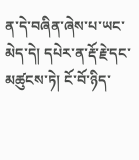ན་དེ་བཞིན་ཞེས་པ་ཡང་མེད་དེ། དཔེར་ན་རྡོ་རྗེ་དང་མཚུངས་ཏེ། ངོ་བོ་ཉིད་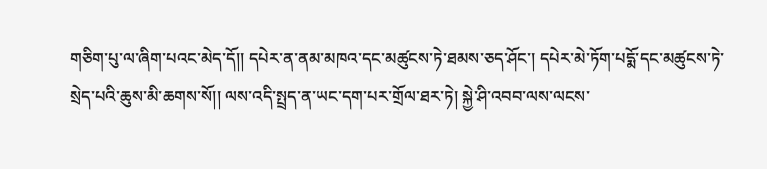གཅིག་པུ་ལ་ཞིག་པའང་མེད་དོ།། དཔེར་ན་ནམ་མཁའ་དང་མཚུངས་ཏེ་ཐམས་ཅད་ཤོང་། དཔེར་མེ་ཏོག་པདྨོ་དང་མཚུངས་ཏེ་སྲེད་པའི་ཆུས་མི་ཆགས་སོ།། ལས་འདི་སྤྲད་ན་ཡང་དག་པར་གྲོལ་ཐར་ཏེ། སྐྱེ་ཤི་འབབ་ལས་ལངས་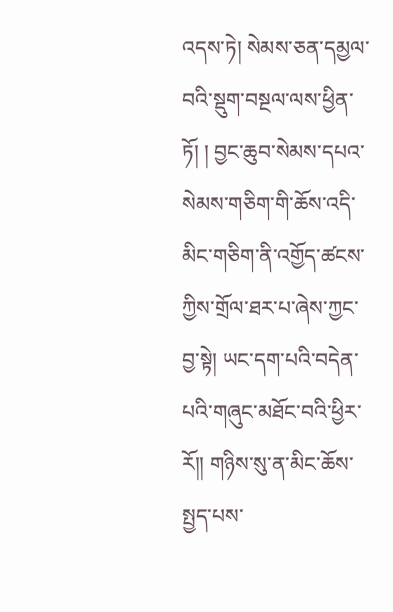འདས་ཏེ། སེམས་ཅན་དམྱལ་བའི་སྡུག་བསྔལ་ལས་ཕྱིན་ཏོ། ། བྱང་ཆུབ་སེམས་དཔའ་སེམས་གཅིག་གི་ཆོས་འདི་མིང་གཅིག་ནི་འགྱོད་ཚངས་ཀྱིས་གྲོལ་ཐར་པ་ཞེས་ཀྱང་བྱ་སྟེ། ཡང་དག་པའི་བདེན་པའི་གཞུང་མཐོང་བའི་ཕྱིར་རོ།། གཉིས་སུ་ན་མིང་ཆོས་སྤྱད་པས་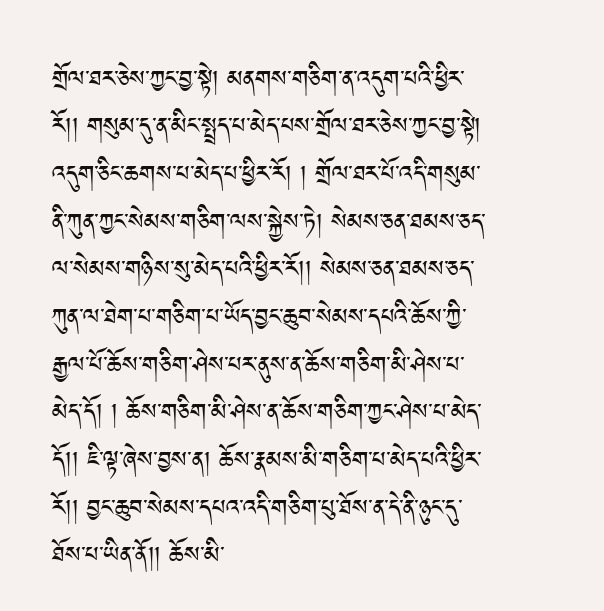གྲོལ་ཐར་ཅེས་ཀྱང་བྱ་སྟེ། མནགས་གཅིག་ན་འདུག་པའི་ཕྱིར་རོ།། གསུམ་དུ་ན་མིང་སྤྲད་པ་མེད་པས་གྲོལ་ཐར་ཅེས་ཀྱང་བྱ་སྟེ། འདུག་ཅིང་ཆགས་པ་མེད་པ་ཕྱིར་རོ། ། གྲོལ་ཐར་པོ་འདི་གསུམ་ནི་ཀུན་ཀྱང་སེམས་གཅིག་ལས་སྐྱེས་ཏེ། སེམས་ཅན་ཐམས་ཅད་ལ་སེམས་གཉིས་སུ་མེད་པའི་ཕྱིར་རོ།། སེམས་ཅན་ཐམས་ཅད་ཀུན་ལ་ཐེག་པ་གཅིག་པ་ཡོད་བྱང་ཆུབ་སེམས་དཔའི་ཆོས་ཀྱི་རྒྱལ་པོ་ཆོས་གཅིག་ཤེས་པར་ནུས་ན་ཆོས་གཅིག་མི་ཤེས་པ་མེད་དོ། ། ཆོས་གཅིག་མི་ཤེས་ན་ཆོས་གཅིག་ཀྱང་ཤེས་པ་མེད་དོ།། ཇི་ལྟ་ཞེས་བྱས་ན། ཆོས་རྣམས་མི་གཅིག་པ་མེད་པའི་ཕྱིར་རོ།། བྱང་ཆུབ་སེམས་དཔའ་འདི་གཅིག་པུ་ཐོས་ན་དེ་ནི་ཉུང་དུ་ཐོས་པ་ཡིན་ནོ།། ཆོས་མི་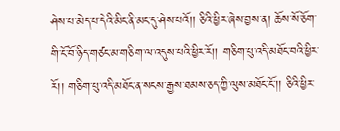ཤེས་པ་མེད་པ་དེའི་མིང་ནི་མང་དུ་ཤེས་པའོ།། ཅིའི་ཕྱིར་ཞེས་བྱས་ན། ཆོས་སོ་ཅོག་གི་ངོ་བོ་ཉིད་གཙང་མ་གཅིག་ལ་འདུས་པའི་ཕྱིར་རོ།། གཅིག་པུ་འདི་མཐོང་བའི་ཕྱིར་རོ།། གཅིག་པུ་འདི་མཐོང་ན་སངས་རྒྱས་ཐམས་ཅད་ཀྱི་ལུས་མཐོང་ངོ་།། ཅིའི་ཕྱིར་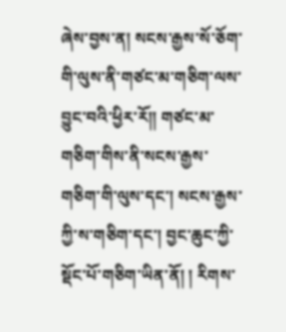ཞེས་བྱས་ན། སངས་རྒྱས་སོ་ཅོག་གི་ལུས་ནི་གཙང་མ་གཅིག་ལས་བྱུང་བའི་ཕྱིར་རོ།། གཙང་མ་གཅིག་གིས་ནི་སངས་རྒྱས་གཅིག་གི་ལུས་དང་། སངས་རྒྱས་ཀྱི་ས་གཅིག་དང་། བྱང་ཆུང་ཀྱི་སྡོང་པོ་གཅིག་ཡིན་ནོ། ། རིགས་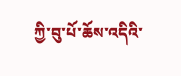ཀྱི་བུ་པོ་ཆོས་འདིའི་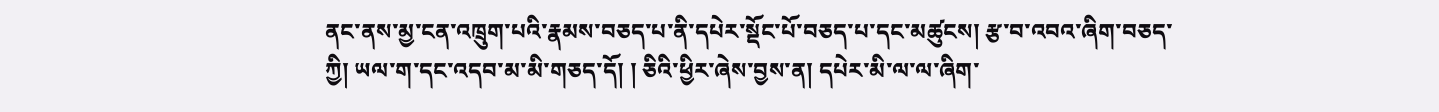ནང་ནས་མྱ་ངན་འཁྲུག་པའི་རྣམས་བཅད་པ་ནི་དཔེར་སྡོང་པོ་བཅད་པ་དང་མཚུངས། རྩ་བ་འབའ་ཞིག་བཅད་ཀྱི། ཡལ་ག་དང་འདབ་མ་མི་གཅད་དོ། ། ཅིའི་ཕྱིར་ཞེས་བྱས་ན། དཔེར་མི་ལ་ལ་ཞིག་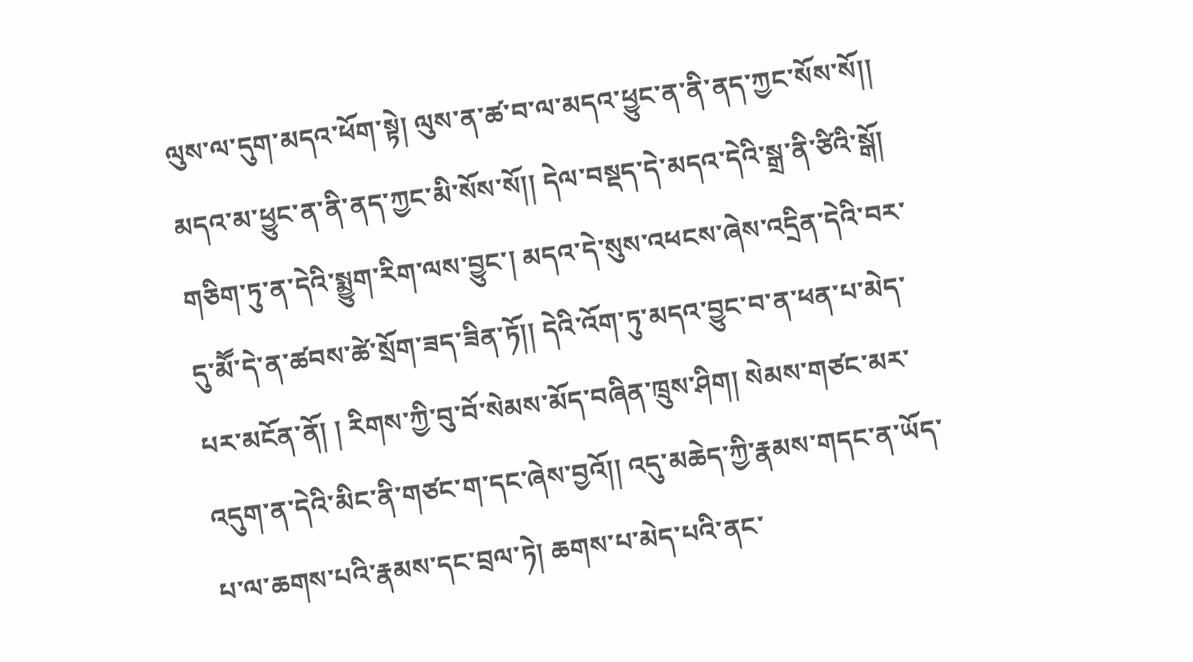ལུས་ལ་དུག་མདའ་ཕོག་སྟེ། ལུས་ན་ཚ་བ་ལ་མདའ་ཕྱུང་ན་ནི་ནད་ཀྱང་སོས་སོ།། མདའ་མ་ཕྱུང་ན་ནི་ནད་ཀྱང་མི་སོས་སོ།། དེལ་བསྡད་དེ་མདའ་དེའི་སྒྲ་ནི་ཙིའི་སྒོ། གཅིག་ཏུ་ན་དེའི་སྨྱུག་རིག་ལས་བྱུང་། མདའ་དེ་སུས་འཕངས་ཞེས་འདྲིན་དེའི་བར་དུ་མཽ་དེ་ན་ཚབས་ཚེ་སྲོག་ཟད་ཟིན་ཏོ།། དེའི་འོག་ཏུ་མདའ་བྱུང་བ་ན་ཕན་པ་མེད་པར་མངོན་ནོ། ། རིགས་ཀྱི་བུ་བོ་སེམས་མོད་བཞིན་ཁྲུས་ཤིག། སེམས་གཙང་མར་འདུག་ན་དེའི་མིང་ནི་གཙང་ག་དང་ཞེས་བྱའོ།། འདུ་མཆེད་ཀྱི་རྣམས་གདང་ན་ཡོད་པ་ལ་ཆགས་པའི་རྣམས་དང་བྲལ་ཏེ། ཆགས་པ་མེད་པའི་ནང་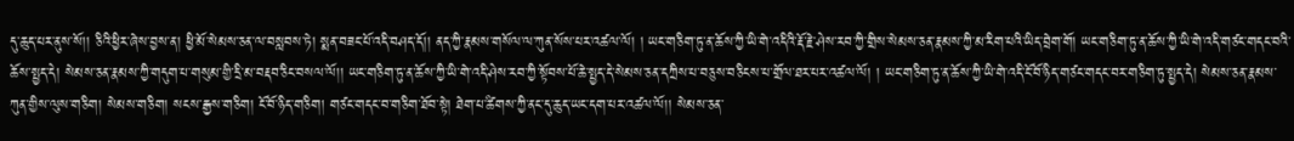དུ་ཆུད་པར་ནུས་སོ།། ཅིའི་ཕྱིར་ཞེས་བྱས་ན། ཕྱི་མོ་སེམས་ཅན་ལ་བསླབས་ཏེ། སྨན་བཟང་པོ་འདི་བཤད་དོ།། ནད་ཀྱི་རྣམས་གསོལ་ལ་ཀུན་སོས་པར་འཚལ་ལོ། ། ཡང་གཅིག་ཏུ་ན་ཆོས་ཀྱི་ཡི་གེ་འདིའི་རྡོ་རྗེ་ཤེས་རབ་ཀྱི་གྲིས་སེམས་ཅན་རྣམས་ཀྱི་མ་རིག་པའི་ཡིད་བྲེག་གོ། ཡང་གཅིག་ཏུ་ན་ཆོས་ཀྱི་ཡི་གེ་འདི་གཙང་གདང་བའི་ཆོས་སྤྱད་དེ། སེམས་ཅན་རྣམས་ཀྱི་གདུག་པ་གསུམ་གྱི་དྲི་མ་བརྡབ་ཅིང་བསལ་ལོ།། ཡང་གཅིག་ཏུ་ན་ཆོས་ཀྱི་ཡི་གེ་འདི་ཤེས་རབ་ཀྱི་སྟོབས་པོ་ཆེ་སྤྱད་དེ་སེམས་ཅན་དཀྲིས་པ་བཅུས་བཅིངས་པ་གྲོལ་ཐར་པར་འཚལ་ལོ། ། ཡང་གཅིག་ཏུ་ན་ཆོས་ཀྱི་ཡི་གེ་འདི་ངོ་བོ་ཉིད་གཙང་གདང་བར་གཅིག་ཏུ་སྤྱད་དེ། སེམས་ཅན་རྣམས་ཀུན་གྱིས་ལུས་གཅིག། སེམས་གཅིག། སངས་རྒྱས་གཅིག། ངོ་བོ་ཉིད་གཅིག། གཙང་གདང་བ་གཅིག་ཐོབ་སྟེ། ཐེག་པ་ཚིགས་ཀྱི་ནང་དུ་ཆུད་ཡང་དག་པར་འཚལ་ལོ།། སེམས་ཅན་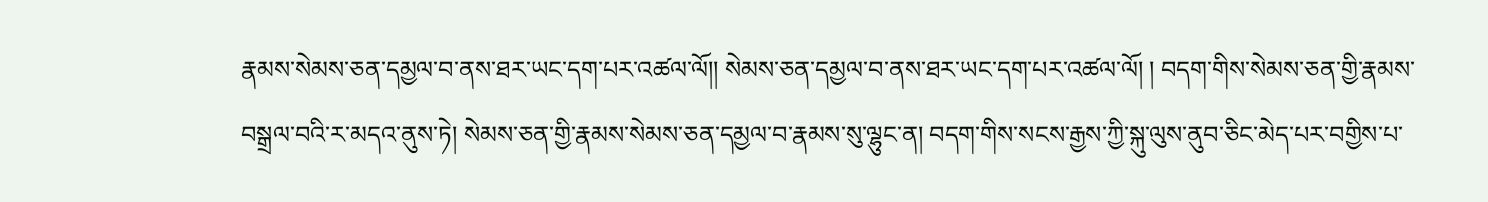རྣམས་སེམས་ཅན་དམྱལ་བ་ནས་ཐར་ཡང་དག་པར་འཚལ་ལོ།། སེམས་ཅན་དམྱལ་བ་ནས་ཐར་ཡང་དག་པར་འཚལ་ལོ། ། བདག་གིས་སེམས་ཅན་གྱི་རྣམས་བསྒྲལ་བའི་ར་མདའ་ནུས་ཏེ། སེམས་ཅན་གྱི་རྣམས་སེམས་ཅན་དམྱལ་བ་རྣམས་སུ་ལྷུང་ན། བདག་གིས་སངས་རྒྱས་ཀྱི་སྐུ་ལུས་ནུབ་ཅིང་མེད་པར་བགྱིས་པ་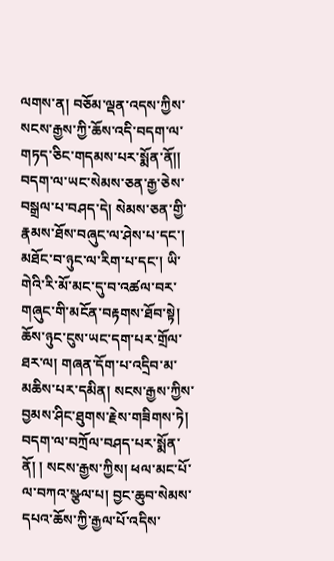ལགས་ན། བཅོམ་ལྡན་འདས་ཀྱིས་སངས་རྒྱས་ཀྱི་ཆོས་འདི་བདག་ལ་གཏད་ཅིང་གདམས་པར་སྨོན་ནོ།། བདག་ལ་ཡང་སེམས་ཅན་རྒྱ་ཅེས་བསྒྲལ་པ་བཤད་དེ། སེམས་ཅན་གྱི་རྣམས་ཐོས་བཞུང་ལ་ཤེས་པ་དང་། མཐོང་བ་ཉུང་ལ་རིག་པ་དང་། ཡི་གེའི་རི་མོ་མང་དུ་བ་འཚལ་བར་གཞུང་གི་མངོན་བརྟགས་ཐོབ་སྟེ། ཆོས་ཉུང་ངུས་ཡང་དག་པར་གྲོལ་ཐར་ལ། གཞན་དོག་པ་འདྲིབ་མ་མཆིས་པར་དམིན། སངས་རྒྱས་ཀྱིས་བྱམས་ཤིང་ཐུགས་རྗེས་གཟིགས་ཏེ། བདག་ལ་བཀྲོལ་བཤད་པར་སྨོན་ནོ། ། སངས་རྒྱས་ཀྱིས། ཕལ་མང་པོ་ལ་བཀའ་སྩལ་པ། བྱང་ཆུབ་སེམས་དཔའ་ཆོས་ཀྱི་རྒྱལ་པོ་འདིས་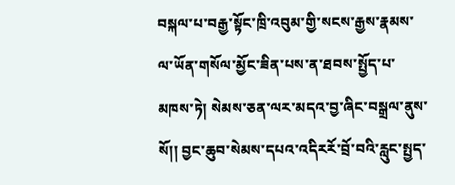བསྐལ་པ་བརྒྱ་སྟོང་ཁྲི་འབུམ་གྱི་སངས་རྒྱས་རྣམས་ལ་ཡོན་གསོལ་མྱོང་ཟིན་པས་ན་ཐབས་སྤྱོད་པ་མཁས་ཏེ། སེམས་ཅན་ལར་མདའ་བྱ་ཞིང་བསྒྲལ་ནུས་སོ།། བྱང་ཆུབ་སེམས་དཔའ་འདིརརོ་བྲོ་བའི་རླུང་སྤྱད་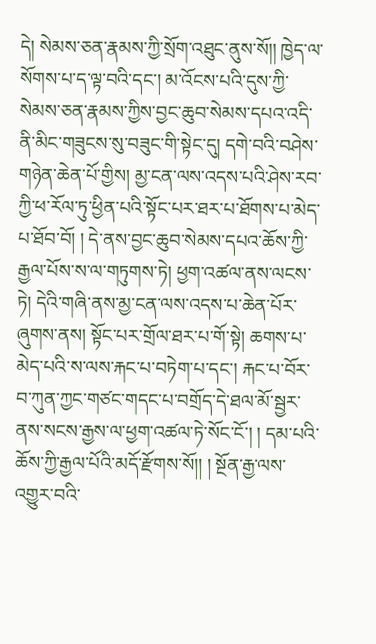དེ། སེམས་ཅན་རྣམས་ཀྱི་སྲོག་འཐུང་ནུས་སོ།། ཁྱེད་ལ་སོགས་པ་ད་ལྟ་བའི་དང་། མ་འོངས་པའི་དུས་ཀྱི་སེམས་ཅན་རྣམས་ཀྱིས་བྱང་ཆུབ་སེམས་དཔའ་འདི་ནི་མིང་གཟུངས་སུ་བཟུང་གི་སྟེང་དུ། དགེ་བའི་བཤེས་གཉེན་ཆེན་པོ་གྱིས། མྱ་ངན་ལས་འདས་པའི་ཤེས་རབ་ཀྱི་ཕ་རོལ་ཏུ་ཕྱིན་པའི་སྟོང་པར་ཐར་པ་ཐོགས་པ་མེད་པ་ཐོབ་བོ། ། དེ་ནས་བྱང་ཆུབ་སེམས་དཔའ་ཆོས་ཀྱི་རྒྱལ་པོས་ས་ལ་གཏུགས་ཏེ། ཕྱག་འཚལ་ནས་ལངས་ཏེ། དེའི་གཞི་ནས་མྱ་ངན་ལས་འདས་པ་ཆེན་པོར་ཞུགས་ནས། སྟོང་པར་གྲོལ་ཐར་པ་གོ་སྟེ། ཆགས་པ་མེད་པའི་ས་ལས་རྐང་པ་བཏེག་པ་དང་། རྐང་པ་བོར་བ་ཀུན་ཀྱང་གཙང་གདང་པ་བགྲོད་དེ་ཐལ་མོ་སྦྱར་ནས་སངས་རྒྱས་ལ་ཕྱག་འཚལ་ཏེ་སོང་ངོ་། ། དམ་པའི་ཆོས་ཀྱི་རྒྱལ་པོའི་མདོ་རྫོགས་སོ།། ། སྔོན་རྒྱ་ལས་འགྱུར་བའི་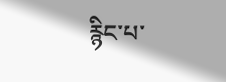རྙིང་པ་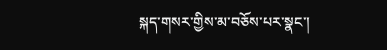སྐད་གསར་གྱིས་མ་བཅོས་པར་སྣང་།